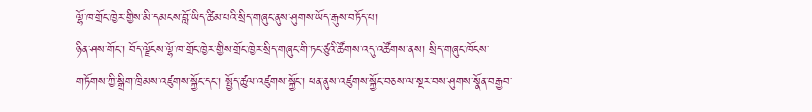ལྷོ་ཁ་གྲོང་ཁྱེར་གྱིས་མི་དམངས་བློ་ཡིད་ཚིམ་པའི་སྲིད་གཞུང་ནུས་ཤུགས་ཡོད་རྒུས་བཏོད་པ།
ཉིན་ཤས་གོང་། བོད་ལྗོངས་ལྷོ་ཁ་གྲོང་ཁྱེར་གྱིས་གྲོང་ཁྱེར་སྲིད་གཞུང་གི་ཏང་ཙུའི་ཚོགས་འདུ་འཚོགས་ནས། སྲིད་གཞུང་ཁོངས་གཏོགས་ཀྱི་སྒྲིག་ཁྲིམས་འཛུགས་སྐྱོང་དང་། སྤྱོད་ཚུལ་འཛུགས་སྐྱོང་། ཕན་ནུས་འཛུགས་སྐྱོང་བཅས་ལ་སྔར་བས་ཤུགས་སྣོན་བརྒྱབ་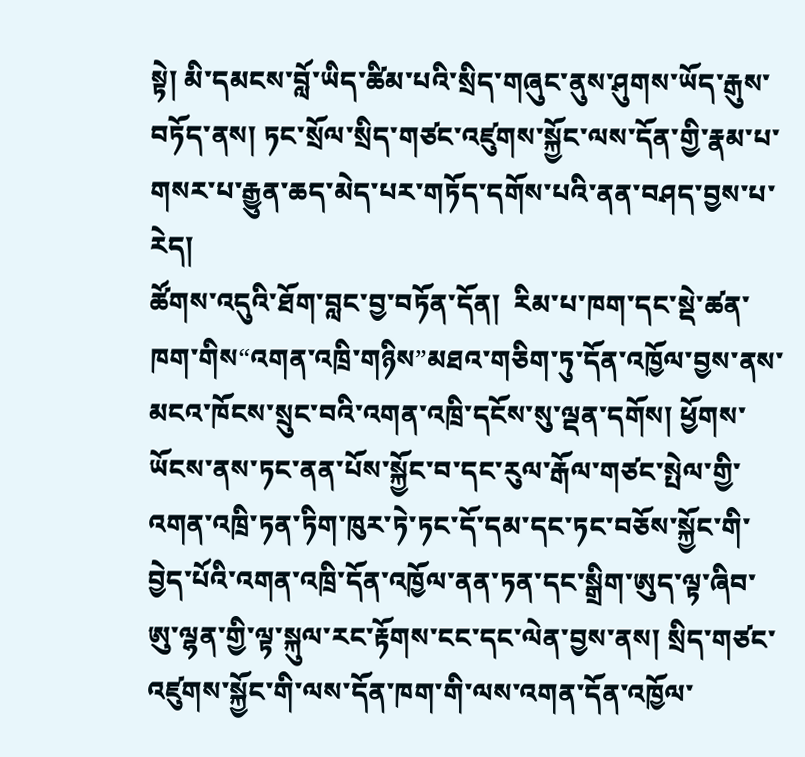སྟེ། མི་དམངས་བློ་ཡིད་ཚིམ་པའི་སྲིད་གཞུང་ནུས་ཤུགས་ཡོད་རྒུས་བཏོད་ནས། ཏང་སྲོལ་སྲིད་གཙང་འཛུགས་སྐྱོང་ལས་དོན་གྱི་རྣམ་པ་གསར་པ་རྒྱུན་ཆད་མེད་པར་གཏོད་དགོས་པའི་ནན་བཤད་བྱས་པ་རེད།
ཚོགས་འདུའི་ཐོག་བླང་བྱ་བཏོན་དོན།  རིམ་པ་ཁག་དང་སྡེ་ཚན་ཁག་གིས“འགན་འཁྲི་གཉིས”མཐའ་གཅིག་ཏུ་དོན་འཁྱོལ་བྱས་ནས་མངའ་ཁོངས་སྲུང་བའི་འགན་འཁྲི་དངོས་སུ་ལྡན་དགོས། ཕྱོགས་ཡོངས་ནས་ཏང་ནན་པོས་སྐྱོང་བ་དང་རུལ་རྒོལ་གཙང་སྤེལ་གྱི་འགན་འཁྲི་ཏན་ཏིག་ཁུར་ཏེ་ཏང་དོ་དམ་དང་ཏང་བཅོས་སྐྱོང་གི་བྱེད་པོའི་འགན་འཁྲི་དོན་འཁྱོལ་ནན་ཏན་དང་སྒྲིག་ཨུད་ལྟ་ཞིབ་ཨུ་ལྷན་གྱི་ལྟ་སྐུལ་རང་རྟོགས་ངང་དང་ལེན་བྱས་ནས། སྲིད་གཙང་འཛུགས་སྐྱོང་གི་ལས་དོན་ཁག་གི་ལས་འགན་དོན་འཁྱོལ་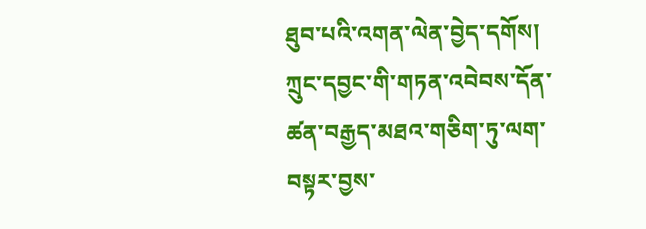ཐུབ་པའི་འགན་ལེན་བྱེད་དགོས། ཀྲུང་དབྱང་གི་གཏན་འབེབས་དོན་ཚན་བརྒྱད་མཐའ་གཅིག་ཏུ་ལག་བསྟར་བྱས་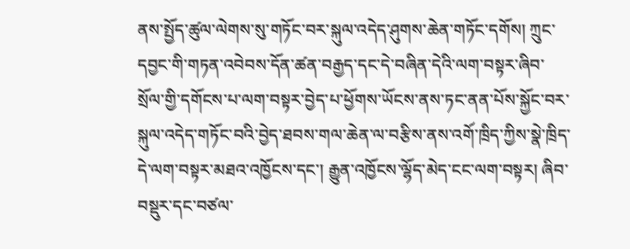ནས་སྤྱོད་ཚུལ་ལེགས་སུ་གཏོང་བར་སྐུལ་འདེད་ཤུགས་ཆེན་གཏོང་དགོས། ཀྲུང་དབྱང་གི་གཏན་འབེབས་དོན་ཚན་བརྒྱད་དང་དེ་བཞིན་དེའི་ལག་བསྟར་ཞིབ་སྲོལ་གྱི་དགོངས་པ་ལག་བསྟར་བྱེད་པ་ཕྱོགས་ཡོངས་ནས་ཏང་ནན་པོས་སྐྱོང་བར་སྐུལ་འདེད་གཏོང་བའི་བྱེད་ཐབས་གལ་ཆེན་ལ་བརྩིས་ནས་འགོ་ཁྲིད་ཀྱིས་སྣེ་ཁྲིད་དེ་ལག་བསྟར་མཐའ་འཁྱོངས་དང་། རྒྱུན་འཁྱོངས་ལྷོད་མེད་ངང་ལག་བསྟར། ཞིབ་བསྡུར་དང་བཙལ་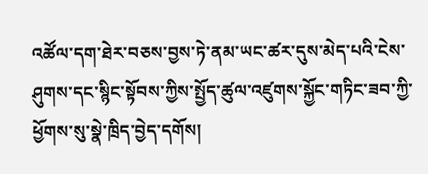འཚོལ་དག་ཐེར་བཅས་བྱས་ཏེ་ནམ་ཡང་ཚར་དུས་མེད་པའི་ངེས་ཤུགས་དང་སྙིང་སྟོབས་ཀྱིས་སྤྱོད་ཚུལ་འཛུགས་སྐྱོང་གཏིང་ཟབ་ཀྱི་ཕྱོགས་སུ་སྣེ་ཁྲིད་བྱེད་དགོས།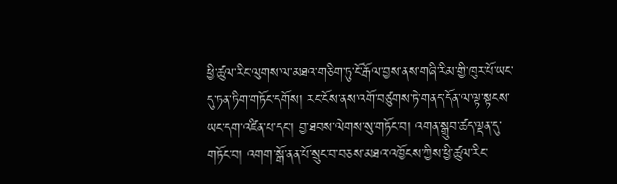ཕྱི་ཚུལ་རིང་ལུགས་ལ་མཐའ་གཅིག་ཏུ་ངོ་རྒོལ་བྱས་ནས་གཞི་རིམ་གྱི་ཁུར་པོ་ཡང་དུ་ཏན་ཏིག་གཏོང་དགོས། རང་ངོས་ནས་འགོ་བཙུགས་ཏེ་གནད་དོན་ལ་ལྟ་སྟངས་ཡང་དག་འཛིན་པ་དང་། བྱ་ཐབས་ལེགས་སུ་གཏོང་བ། འགན་སྒྲུབ་ཚད་ལྡན་དུ་གཏོང་བ། འགག་སྒོ་ནན་པོ་སྲུང་བ་བཅས་མཐའ་འཁྱོངས་ཀྱིས་ཕྱི་ཚུལ་རིང་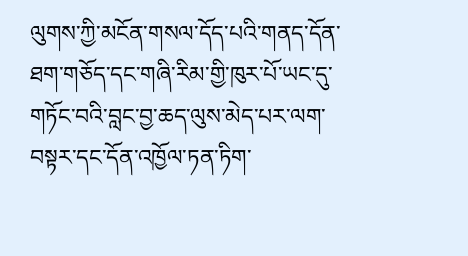ལུགས་ཀྱི་མངོན་གསལ་དོད་པའི་གནད་དོན་ཐག་གཅོད་དང་གཞི་རིམ་གྱི་ཁུར་པོ་ཡང་དུ་གཏོང་བའི་བླང་བྱ་ཆད་ལུས་མེད་པར་ལག་བསྟར་དང་དོན་འཁྱོལ་ཏན་ཏིག་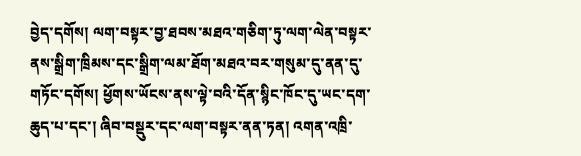བྱེད་དགོས། ལག་བསྟར་བྱ་ཐབས་མཐའ་གཅིག་ཏུ་ལག་ལེན་བསྟར་ནས་སྒྲིག་ཁྲིམས་དང་སྒྲིག་ལམ་ཐོག་མཐའ་བར་གསུམ་དུ་ནན་དུ་གཏོང་དགོས། ཕྱོགས་ཡོངས་ནས་ལྟེ་བའི་དོན་སྙིང་ཁོང་དུ་ཡང་དག་ཆུད་པ་དང་། ཞིབ་བསྡུར་དང་ལག་བསྟར་ནན་ཏན། འགན་འཁྲི་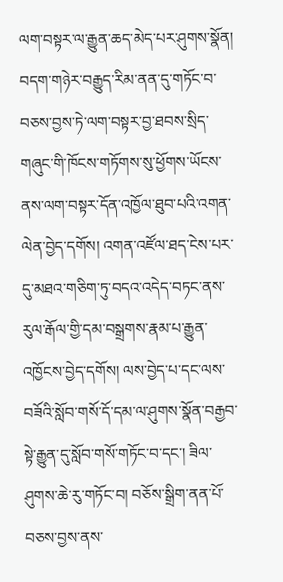ལག་བསྟར་ལ་རྒྱུན་ཆད་མེད་པར་ཤུགས་སྣོན། བདག་གཉེར་བརྒྱུད་རིམ་ནན་དུ་གཏོང་བ་བཅས་བྱས་ཏེ་ལག་བསྟར་བྱ་ཐབས་སྲིད་གཞུང་གི་ཁོངས་གཏོགས་སུ་ཕྱོགས་ཡོངས་ནས་ལག་བསྟར་དོན་འཁྱོལ་ཐུབ་པའི་འགན་ལེན་བྱེད་དགོས། འགན་འཛོལ་ཐད་ངེས་པར་དུ་མཐའ་གཅིག་ཏུ་བདའ་འདེད་བཏང་ནས་རུལ་རྒོལ་གྱི་དམ་བསྒྲགས་རྣམ་པ་རྒྱུན་འཁྱོངས་བྱེད་དགོས། ལས་བྱེད་པ་དང་ལས་བཟོའི་སློབ་གསོ་དོ་དམ་ལ་ཤུགས་སྣོན་བརྒྱབ་སྟེ་རྒྱུན་དུ་སློབ་གསོ་གཏོང་བ་དང་། ཟིལ་ཤུགས་ཆེ་རུ་གཏོང་བ། བཅོས་སྒྲིག་ནན་པོ་བཅས་བྱས་ནས་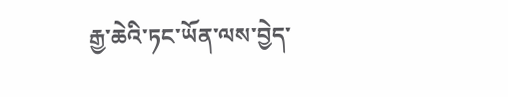རྒྱ་ཆེའི་ཏང་ཡོན་ལས་བྱེད་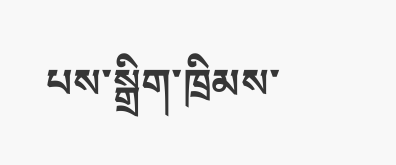པས་སྒྲིག་ཁྲིམས་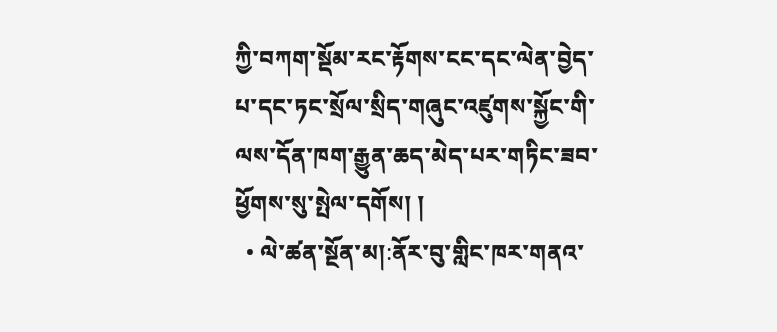ཀྱི་བཀག་སྡོམ་རང་རྟོགས་ངང་དང་ལེན་བྱེད་པ་དང་ཏང་སྲོལ་སྲིད་གཞུང་འཛུགས་སྐྱོང་གི་ལས་དོན་ཁག་རྒྱུན་ཆད་མེད་པར་གཏིང་ཟབ་ཕྱོགས་སུ་སྤེལ་དགོས། །
  • ལེ་ཚན་སྔོན་མ།:ནོར་བུ་གླིང་ཁར་གནའ་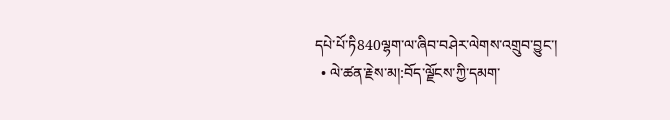དཔེ་པོ་ཏི840ལྷག་ལ་ཞིབ་བཤེར་ལེགས་འགྲུབ་བྱུང་།
  • ལེ་ཚན་རྗེས་མ།:བོད་ལྗོངས་ཀྱི་དམག་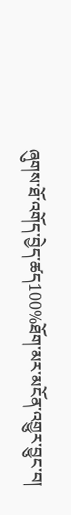ཞུགས་ཐོ་འགོད་བྱེད་ཚད100%ཐོག་མར་མངོན་འགྱུར་བྱུང་བ།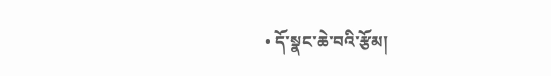• དོ་སྣང་ཆེ་བའི་རྩོམ།